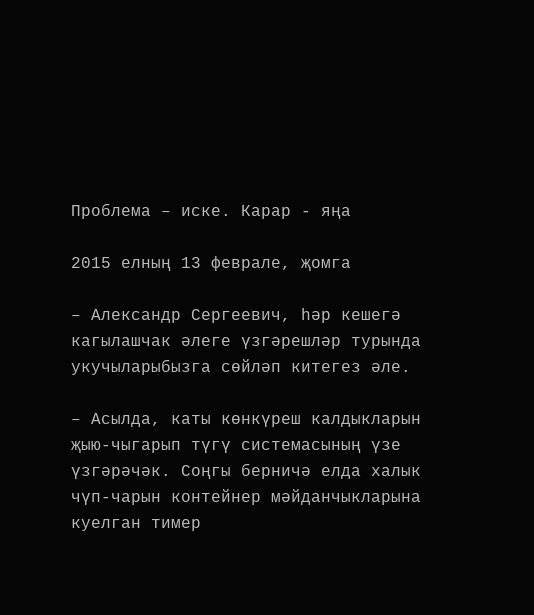Проблема – иске. Карар - яңа

2015 елның 13 феврале, җомга

– Александр Сергеевич, һәр кешегә кагылашчак әлеге үзгәрешләр турында укучыларыбызга сөйләп китегез әле.

– Асылда, каты көнкүреш калдыкларын җыю-чыгарып түгү системасының үзе үзгәрәчәк. Соңгы берничә елда халык чүп-чарын контейнер мәйданчыкларына куелган тимер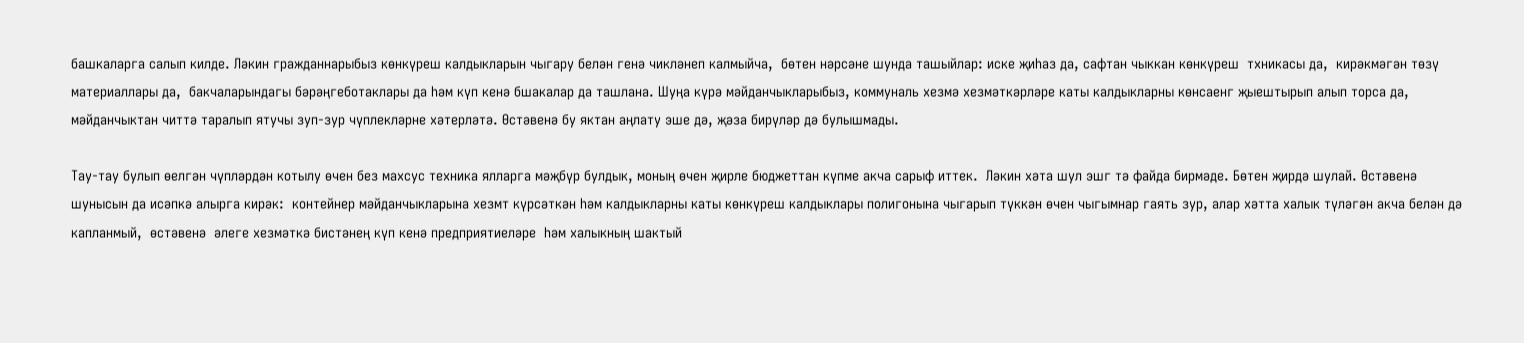башкаларга салып килде. Ләкин гражданнарыбыз көнкүреш калдыкларын чыгару белән генә чикләнеп калмыйча,  бөтен нәрсәне шунда ташыйлар: иске җиһаз да, сафтан чыккан көнкүреш  тхникасы да,  кирәкмәгән төзү материаллары да,  бакчаларындагы бәрәңгеботаклары да һәм күп кенә бшакалар да ташлана. Шуңа күрә мәйданчыкларыбыз, коммуналь хезмә хезмәткәрләре каты калдыкларны көнсаенг җыештырып алып торса да, мәйданчыктан читтә таралып ятучы зуп-зур чүплекләрне хәтерләтә. Өстәвенә бу яктан аңлату эше дә, җәза бирүләр дә булышмады.

Тау-тау булып өелгән чүпләрдән котылу өчен без махсус техника ялларга мәҗбүр булдык, моның өчен җирле бюджеттан күпме акча сарыф иттек.  Ләкин хәта шул эшг тә файда бирмәде. Бөтен җирдә шулай. Өстәвенә шунысын да исәпкә алырга кирәк:  контейнер мәйданчыкларына хезмт күрсәткән һәм калдыкларны каты көнкүреш калдыклары полигонына чыгарып түккән өчен чыгымнар гаять зур, алар хәтта халык түләгән акча белән дә капланмый,  өстәвенә  әлеге хезмәткә бистәнең күп кенә предприятиеләре  һәм халыкның шактый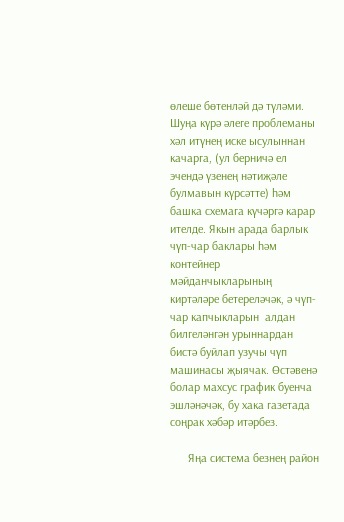өлеше бөтенләй дә түләми.  Шуңа күрә әлеге проблеманы хәл итүнең иске ысулыннан качарга, (ул берничә ел эчендә үзенең нәтиҗәле булмавын күрсәтте) һәм башка схемага күчәргә карар ителде. Якын арада барлык чүп-чар баклары һәм контейнер мәйданчыкларының киртәләре бетереләчәк, ә чүп-чар капчыкларын  алдан билгеләнгән урыннардан бистә буйлап узучы чүп машинасы җыячак. Өстәвенә болар махсус график буенча эшләнәчәк, бу хака газетада соңрак хәбәр итәрбез.

      Яңа система безнең район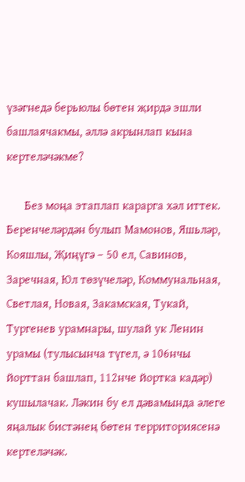үзәгнедә берьюлы бөтен җирдә эшли башлаячакмы, әллә акрынлап кына кертеләчәкме?

      Без моңа этаплап карарга хәл иттек. Беренчеләрдән булып Мамонов, Яшьләр, Кояшлы, Җиңүгә – 50 ел, Савинов, Заречная, Юл төзүчеләр, Коммунальная, Светлая, Новая, Закамская, Тукай, Тургенев урамнары, шулай ук Ленин урамы (тулысынча түгел, ә 106нчы йорттан башлап, 112нче йортка кадәр) кушылачак. Ләкин бу ел дәвамында әлеге яңалык бистәнең бөтен территориясенә кертеләчәк.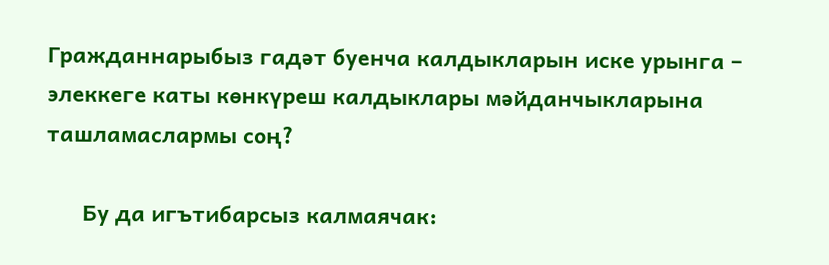Гражданнарыбыз гадәт буенча калдыкларын иске урынга – элеккеге каты көнкүреш калдыклары мәйданчыкларына ташламаслармы соң?

      Бу да игътибарсыз калмаячак: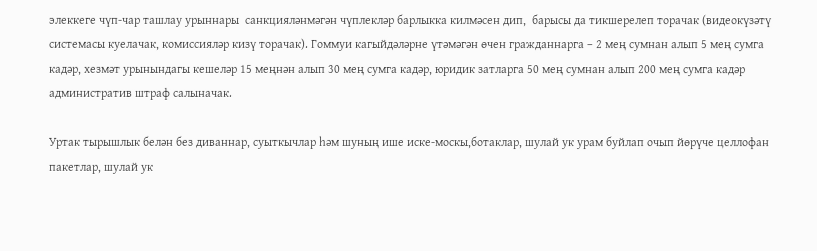элеккеге чүп-чар ташлау урыннары  санкцияләнмәгән чүплекләр барлыкка килмәсен дип,  барысы да тикшерелеп торачак (видеокүзәтү системасы куелачак, комиссияләр кизү торачак). Гоммуи кагыйдәләрне үтәмәгән өчен гражданнарга – 2 мең сумнан алып 5 мең сумга кадәр, хезмәт урынындагы кешеләр 15 меңнән алып 30 мең сумга кадәр, юридик затларга 50 мең сумнан алып 200 мең сумга кадәр административ штраф салыначак.

Уртак тырышлык белән без диваннар, суыткычлар һәм шуның ише иске-москы,ботаклар, шулай ук урам буйлап очып йөрүче целлофан пакетлар, шулай ук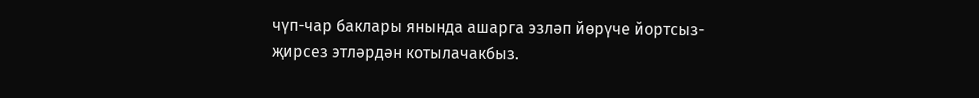чүп-чар баклары янында ашарга эзләп йөрүче йортсыз-җирсез этләрдән котылачакбыз.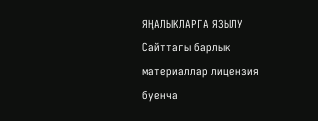ЯҢАЛЫКЛАРГА ЯЗЫЛУ
Сайттагы барлык материаллар лицензия буенча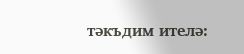тәкъдим ителә: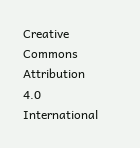Creative Commons Attribution 4.0 International